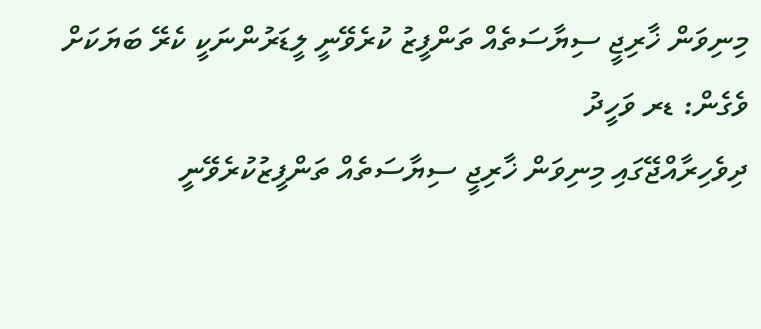މިނިވަން ޚާރިޖީ ސިޔާސަތެއް ތަންފީޒު ކުރެވޭނީ ލީޑަރުންނަކީ ކެރޭ ބަޔަކަށް ވެގެން: ޑރ ވަހީދު
ދިވެހިރާއްޖޭގައި މިނިވަން ޚާރިޖީ ސިޔާސަތެއް ތަންފީޒުކުރެވޭނީ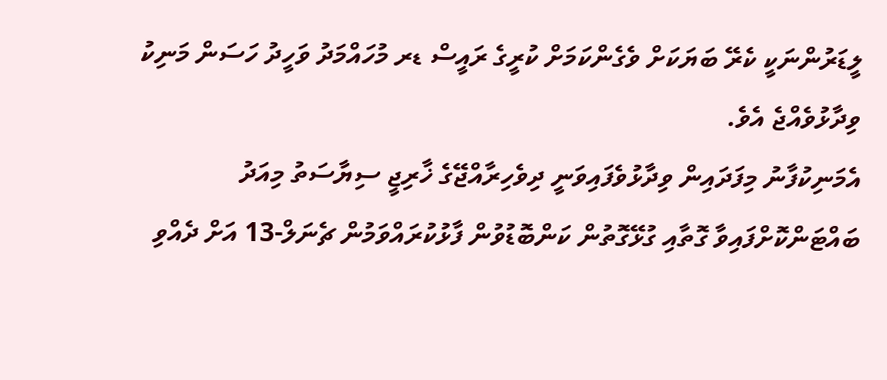ލީޑަރުންނަކީ ކެރޭ ބަޔަކަށް ވެގެންކަމަށް ކުރީގެ ރައީސް ޑރ މުހައްމަދު ވަހީދު ހަސަން މަނިކު ވިދާޅުވެއްޖެ އެވެ.
އެމަނިކުފާނު މިފަދައިން ވިދާޅުވެފައިވަނީ ދިވެހިރާއްޖޭގެ ޚާރިޖީ ސިޔާސަތު މިއަދު ބައްޓަންކޮށްފައިވާ ގޮތާއި ގުޅޭގޮތުން ކަންބޮޑުވުން ފާޅުކުރައްވަމުން ޗެނަލް-13 އަށް ދެއްވި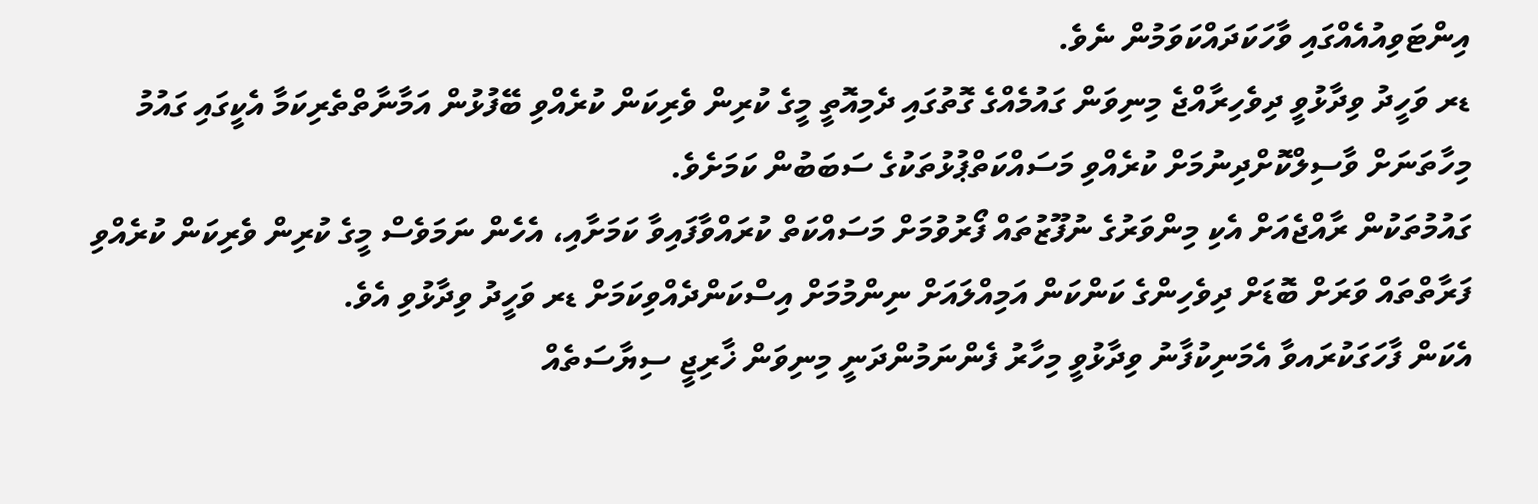އިންޓަވިއުއެއްގައި ވާހަކަދައްކަވަމުން ނެވެ.
ޑރ ވަހީދު ވިދާޅުވީ ދިވެހިރާއްޖެ މިނިވަން ގައުމެއްގެ ގޮތުގައި ދެމިއޮތީ މީގެ ކުރިން ވެރިކަން ކުރެއްވި ބޭފުޅުން އަމާނާތްތެރިކަމާ އެކީގައި ގައުމު މިހާތަނަށް ވާސިލްކޮށްދިނުމަށް ކުރެއްވި މަސައްކަތްޕުޅުތަކުގެ ސަބަބުން ކަމަށެވެ.
ގައުމުތަކުން ރާއްޖެއަށް އެކި މިންވަރުގެ ނުފޫޒުތައް ފޯރުވުމަށް މަސައްކަތް ކުރައްވާފައިވާ ކަމަށާއި، އެހެން ނަމަވެސް މީގެ ކުރިން ވެރިކަން ކުރެއްވި ފަރާތްތައް ވަރަށް ބޮޑަށް ދިވެހިންގެ ކަންކަން އަމިއްލައަށް ނިންމުމަށް އިސްކަންދެއްވިކަމަށް ޑރ ވަހީދު ވިދާޅުވި އެވެ.
އެކަން ފާހަގަކުރައވާ އެމަނިކުފާނު ވިދާޅުވީ މިހާރު ފެންނަމުންދަނީ މިނިވަން ޚާރިޖީ ސިޔާސަތެއް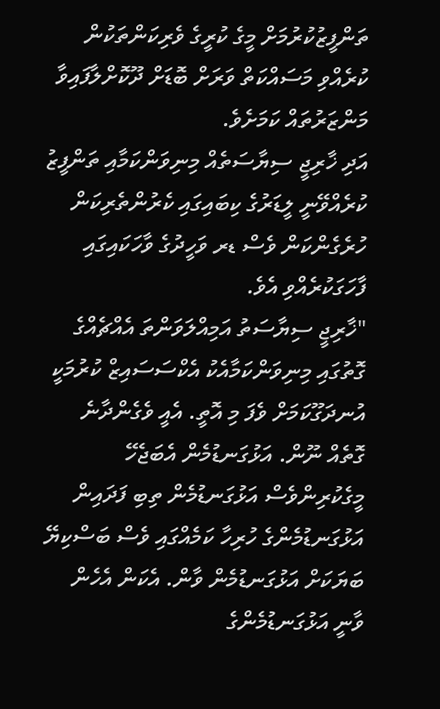ތަންފީޒުކުރުމަށް މީގެ ކުރީގެ ވެރިކަންތަކުން ކުރެއްވި މަސައްކަތް ވަރަށް ބޮޑަށް ދޫކޮށްލާފައިވާ މަންޒަރުތައް ކަމަށެވެ.
އަދި ޚާރިޖީ ސިޔާސަތެއް މިނިވަންކަމާއި ތަންފީޒު ކުރެއްވޭނީ ލީޑަރުގެ ކިބައިގައި ކެރުންތެރިކަން ހުރެގެންކަން ވެސް ޑރ ވަހީދުގެ ވާހަކައިގައި ފާހަގަކުރެއްވި އެވެ.
"ޚާރިޖީ ސިޔާސަތު އަމިއްލަވަންތަ އެއްޗެއްގެ ގޮތުގައި މިނިވަންކަމާއެކު އެކްސަސައިޒް ކުރުމަކީ އުނދަގޫކަމަށް ވެފަ މި އޮތީ. އެއީ ވެގެންދާނެ ގޮތެއް ނޫން. އަޅުގަނޑުމެން އެބަޖެހޭ މީގެކުރިންވެސް އަޅުގަނޑުމެން ތިބި ފަދައިން އަޅުގަނޑުމެންގެ ހުރިހާ ކަމެއްގައި ވެސް ބަސްކިޔޭ ބަޔަކަށް އަޅުގަނޑުމެން ވާން. އެކަން އެހެން ވާނީ އަޅުގަނޑުމެންގެ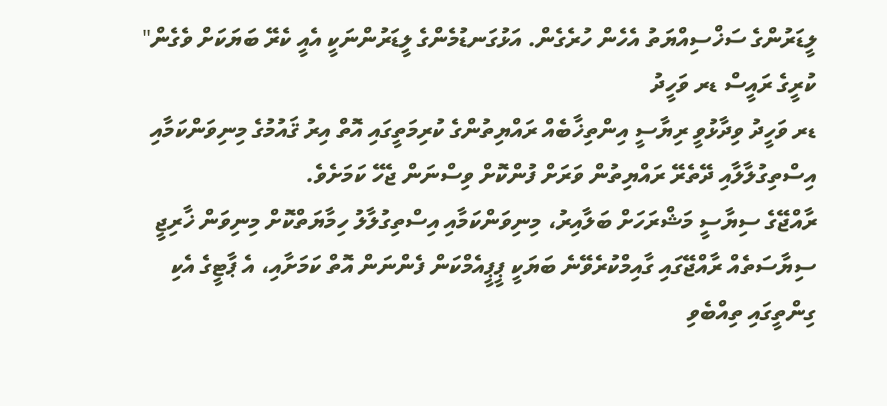ލީޑަރުންގެ ސަޚްސިއްޔަތު އެހެން ހުރެގެން. އަޅުގަނޑުމެންގެ ލީޑަރުންނަކީ އެއީ ކެރޭ ބަޔަކަށް ވެގެން"
ކުރީގެ ރައީސް ޑރ ވަހީދު
ޑރ ވަހީދު ވިދާޅުވީ ރިޔާސީ އިންތިޚާބެއް ރައްޔިތުންގެ ކުރިމަތީގައި އޮތް އިރު ޤައުމުގެ މިނިވަންކަމާއި އިސްތިގުލާލާއި ދޭތެރޭ ރައްޔިތުން ވަރަށް ފުންކޮށް ވިސްނަން ޖެހޭ ކަމަށެވެ.
ރާއްޖޭގެ ސިޔާސީ މަޝްރަހަށް ބަލާއިރު، މިނިވަންކަމާއި އިސްތިގުލާލު ހިމާޔަތްކޮށް މިނިވަން ޚާރިޖީ ސިޔާސަތެއް ރާއްޖޭގައި ގާއިމްކުރެވޭނެ ބަޔަކީ ޕީޕީއެމްކަން ފެންނަން އޮތް ކަމަށާއި، އެ ޕާޓީގެ އެކި ގިންތީގައި ތިއްބެވި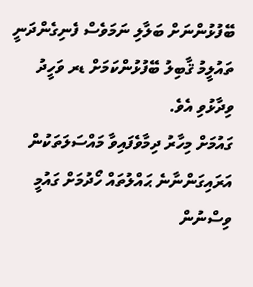ބޭފުޅުންނަށް ބަލާލި ނަމަވެސް ފެނިގެންދަނީ ތައުލީމު ޤާބިލު ބޭފުޅުންކަމަށް ޑރ ވަހީދު ވިދާޅުވި އެވެ.
ގައުމަށް މިހާރު ދިމާވެފައިވާ މައްސަލަތަކުން އަރައިގަންނާނެ ޙައްލުތައް ހޯދުމަށް ގައުމީ ވިސްނުން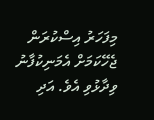މިފަހަރު އިސްކުރަން ޖެހޭކަމަށް އެމަނިކުފާނު ވިދާޅުވި އެވެ. އަދި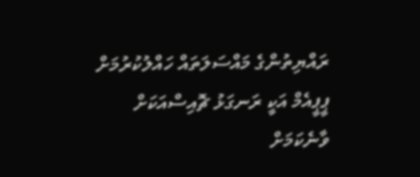ރައްޔިތުންގެ މައްސަލަތައް ހައްލުކުރުމަށް ޕީޕީއެމް އަކީ ރަނގަޅު ޗޮއިސްއަކަށް ވާނެކަމަށް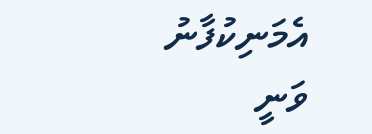އެމަނިކުފާނު ވަނީ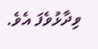ވިދާޅުވެފަ އެވެ.